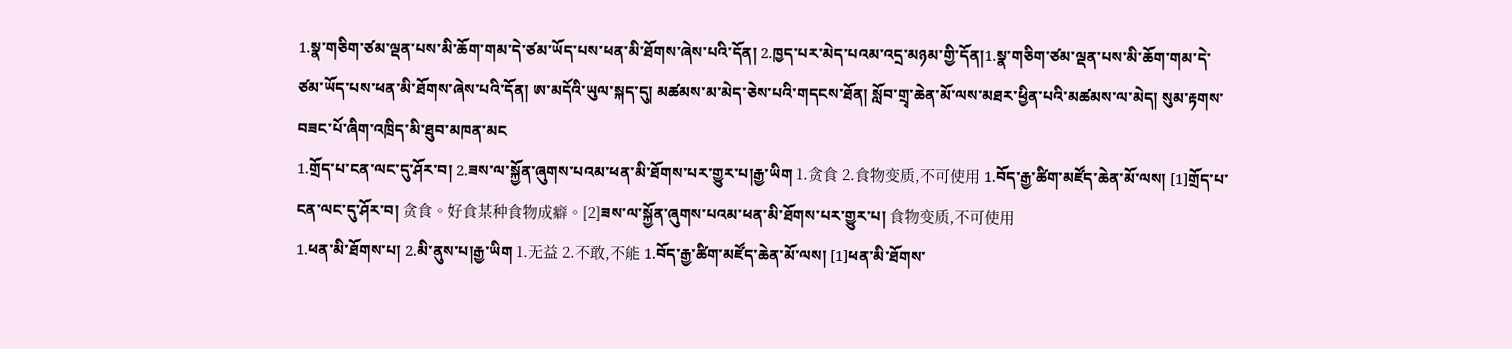1.སྣ་གཅིག་ཙམ་ལྡན་པས་མི་ཆོག་གམ་དེ་ཙམ་ཡོད་པས་ཕན་མི་ཐོགས་ཞེས་པའི་དོན། 2.ཁྱད་པར་མེད་པའམ་འདྲ་མཉམ་གྱི་དོན།1.སྣ་གཅིག་ཙམ་ལྡན་པས་མི་ཆོག་གམ་དེ་ཙམ་ཡོད་པས་ཕན་མི་ཐོགས་ཞེས་པའི་དོན། ཨ་མདོའི་ཡུལ་སྐད་དུ། མཚམས་མ་མེད་ཅེས་པའི་གདངས་ཐོན། སློབ་གྲྭ་ཆེན་མོ་ལས་མཐར་ཕྱིན་པའི་མཚམས་ལ་མེད། སུམ་རྟགས་བཟང་པོ་ཞིག་འཁྲིད་མི་ཐུབ་མཁན་མང
1.གྲོད་པ་ངན་ལང་དུ་ཤོར་བ། 2.ཟས་ལ་སྐྱོན་ཞུགས་པའམ་ཕན་མི་ཐོགས་པར་གྱུར་པ།རྒྱ་ཡིག 1.贪食 2.食物变质,不可使用 1.བོད་རྒྱ་ཚིག་མཛོད་ཆེན་མོ་ལས། [1]གྲོད་པ་ངན་ལང་དུ་ཤོར་བ། 贪食。好食某种食物成癖。[2]ཟས་ལ་སྐྱོན་ཞུགས་པའམ་ཕན་མི་ཐོགས་པར་གྱུར་པ། 食物变质,不可使用
1.ཕན་མི་ཐོགས་པ། 2.མི་ནུས་པ།རྒྱ་ཡིག 1.无益 2.不敢,不能 1.བོད་རྒྱ་ཚིག་མཛོད་ཆེན་མོ་ལས། [1]ཕན་མི་ཐོགས་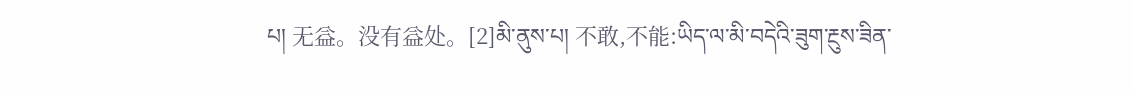པ། 无益。没有益处。[2]མི་ནུས་པ། 不敢,不能:ཡིད་ལ་མི་བདེའི་ཟུག་རྔུས་ཟིན་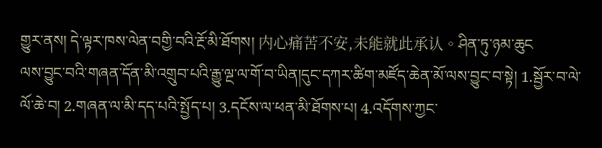གྱུར་ནས། དེ་ལྟར་ཁས་ལེན་བགྱི་བའི་རྔོ་མི་ཐོགས། 内心痛苦不安,未能就此承认。ཤིན་ཏུ་ཉམ་ཆུང
ལས་བྱུང་བའི་གཞན་དོན་མི་འགྲུབ་པའི་རྒྱུ་ལྔ་ལ་གོ་བ་ཡིན།དུང་དཀར་ཚིག་མཛོད་ཆེན་མོ་ལས་བྱུང་བ་སྟེ། 1.སྦྱོར་བ་ལེ་ལོ་ཆེ་བ། 2.གཞན་ལ་མི་དད་པའི་སྤྱོད་པ། 3.དངོས་ལ་ཕན་མི་ཐོགས་པ། 4.འདོགས་ཀྱང་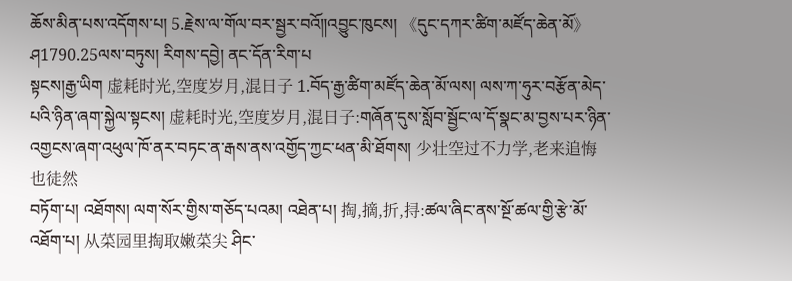ཆོས་མིན་པས་འདོགས་པ། 5.རྗེས་ལ་གོལ་བར་སྦྱར་བའོ༎འབྱུང་ཁུངས། 《དུང་དཀར་ཚིག་མཛོད་ཆེན་མོ》ཤ1790.25ལས་བཏུས། རིགས་དབྱེ། ནང་དོན་རིག་པ
སྟངས།རྒྱ་ཡིག 虚耗时光,空度岁月,混日子 1.བོད་རྒྱ་ཚིག་མཛོད་ཆེན་མོ་ལས། ལས་ཀ་ཧུར་བརྩོན་མེད་པའི་ཉིན་ཞག་སྐྱེལ་སྟངས། 虚耗时光,空度岁月,混日子:གཞོན་དུས་སློབ་སྦྱོང་ལ་དོ་སྣང་མ་བྱས་པར་ཉིན་འགྱངས་ཞག་འཕུལ་ཁོ་ནར་བཏང་ན་རྒས་ནས་འགྱོད་ཀྱང་ཕན་མི་ཐོགས། 少壮空过不力学,老来追悔也徒然
བཏོག་པ། འཐོགས། ལག་སོར་གྱིས་གཅོད་པའམ། འཐེན་པ། 掏,摘,折,挦:ཚལ་ཞིང་ནས་སྔོ་ཚལ་གྱི་རྩེ་མོ་འཐོག་པ། 从菜园里掏取嫩菜尖 ཤིང་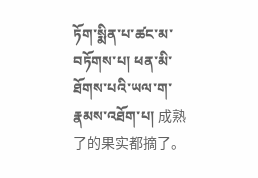ཏོག་སྨིན་པ་ཚང་མ་བཏོགས་པ། ཕན་མི་ཐོགས་པའི་ཡལ་ག་རྣམས་འཐོག་པ། 成熟了的果实都摘了。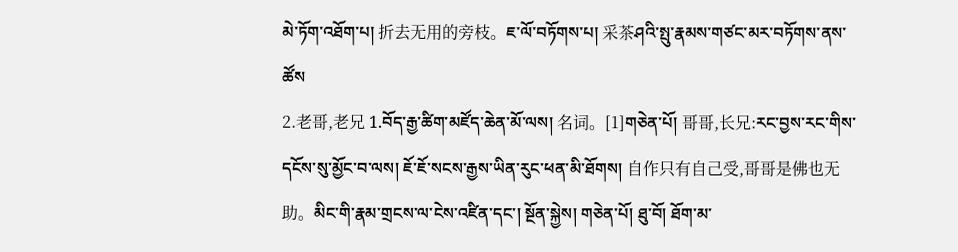མེ་ཏོག་འཐོག་པ། 折去无用的旁枝。ཇ་ལོ་བཏོགས་པ། 采茶ཤའི་སྤུ་རྣམས་གཙང་མར་བཏོགས་ནས་ཚོས
2.老哥,老兄 1.བོད་རྒྱ་ཚིག་མཛོད་ཆེན་མོ་ལས། 名词。[1]གཅེན་པོ། 哥哥,长兄:རང་བྱས་རང་གིས་དངོས་སུ་མྱོང་བ་ལས། ཇོ་ཇོ་སངས་རྒྱས་ཡིན་རུང་ཕན་མི་ཐོགས། 自作只有自己受,哥哥是佛也无助。མིང་གི་རྣམ་གྲངས་ལ་ངེས་འཛིན་དང་། སྔོན་སྐྱེས། གཅེན་པོ། ཐུ་བོ། ཐོག་མ་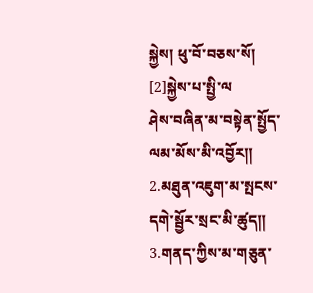སྐྱེས། ཕུ་བོ་བཅས་སོ། [2]སྐྱེས་པ་སྤྱི་ལ
ཤེས་བཞིན་མ་བསྟེན་སྤྱོད་ལམ་མོས་མི་འབྱོར༎ 2.མཐུན་འཇུག་མ་སྤངས་དགེ་སྦྱོར་སྲང་མི་ཚུད༎ 3.གནད་ཀྱིས་མ་གཅུན་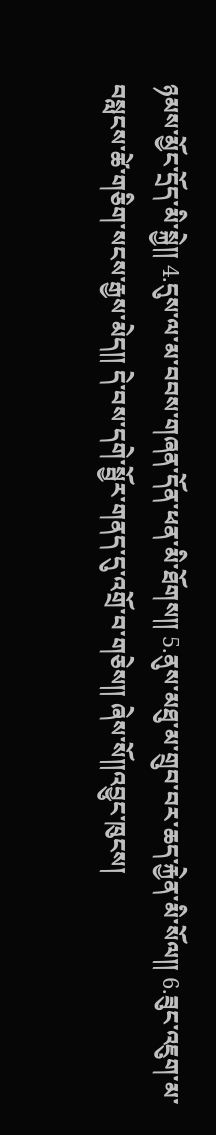ཉམས་མྱོང་དྲོད་མི་སྐྱེ༎ 4.དུས་ལ་མ་བབས་གཞན་དོན་ཕན་མི་ཐོགས༎ 5.ནུས་མཐུ་མ་གྲུབ་བར་ཆད་རྐྱེན་མི་སོལ༎ 6.ཟུང་འཇུག་མ་བསླངས་ཚེ་གཅིག་སངས་རྒྱས་མེད༎ དེ་བས་དགེ་སྦྱོར་གནད་དུ་འགྲོ་བ་གཅེས༎ ཞེས་སོ༎འབྱུང་ཁུངས།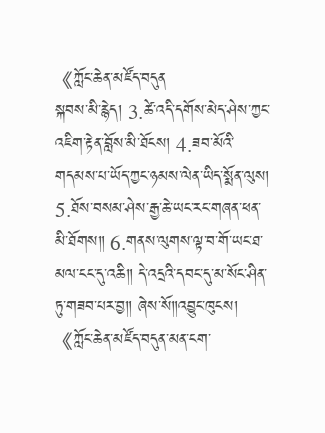《ཀློང་ཆེན་མཛོད་བདུན
སྐབས་མི་རྙེད། 3.ཚེ་འདི་དགོས་མེད་ཤེས་ཀྱང་འཇིག་རྟེན་བློས་མི་ཐོངས། 4.ཟབ་མོའི་གདམས་པ་ཡོད་ཀྱང་ཉམས་ལེན་ཡིད་སྨོན་ལུས། 5.ཐོས་བསམ་ཤེས་རྒྱ་ཆེ་ཡང་རང་གཞན་ཕན་མི་ཐོགས༎ 6.གནས་ལུགས་ལྟ་བ་གོ་ཡང་ཐ་མལ་ངང་དུ་འཆི༎ དེ་འདྲའི་དབང་དུ་མ་སོང་ཤིན་ཏུ་གཟབ་པར་བྱ༎ ཞེས་སོ༎འབྱུང་ཁུངས། 《ཀློང་ཆེན་མཛོད་བདུན་མན་ངག་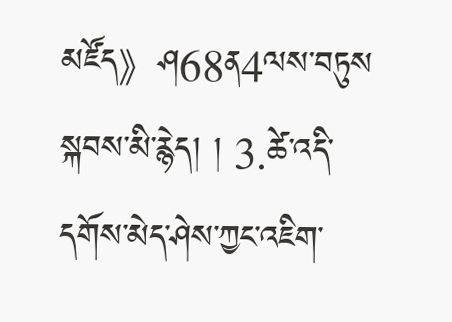མཛོད》ཤ68ན4ལས་བཏུས
སྐབས་མི་རྙེད། ། 3.ཚེ་འདི་དགོས་མེད་ཤེས་ཀྱང་འཇིག་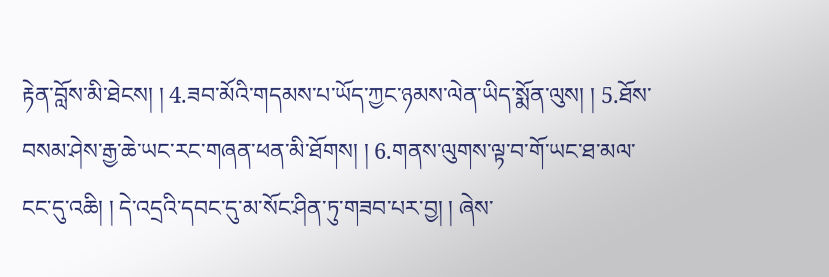རྟེན་བློས་མི་ཐེངས། ། 4.ཟབ་མོའི་གདམས་པ་ཡོད་ཀྱང་ཉམས་ལེན་ཡིད་སྨོན་ལུས། ། 5.ཐོས་བསམ་ཤེས་རྒྱ་ཆེ་ཡང་རང་གཞན་ཕན་མི་ཐོགས། ། 6.གནས་ལུགས་ལྟ་བ་གོ་ཡང་ཐ་མལ་ངང་དུ་འཆི། ། དེ་འདྲའི་དབང་དུ་མ་སོང་ཤིན་ཏུ་གཟབ་པར་བྱ། ། ཞེས་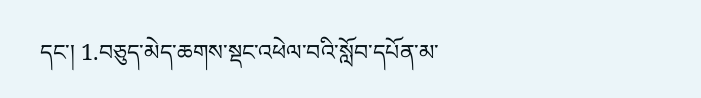དང་། 1.བཅུད་མེད་ཆགས་སྡང་འཕེལ་བའི་སློབ་དཔོན་མ་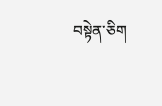བསྟེན་ཅིག